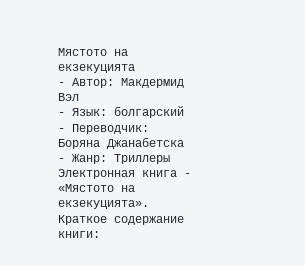Мястото на екзекуцията
- Автор: Макдермид Вэл
- Язык: болгарский
- Переводчик: Боряна Джанабетска
- Жанр: Триллеры
Электронная книга - «Мястото на екзекуцията». Краткое содержание книги: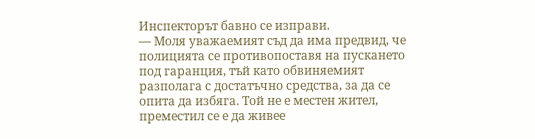Инспекторът бавно се изправи.
— Моля уважаемият съд да има предвид, че полицията се противопоставя на пускането под гаранция, тъй като обвиняемият разполага с достатъчно средства, за да се опита да избяга. Той не е местен жител, преместил се е да живее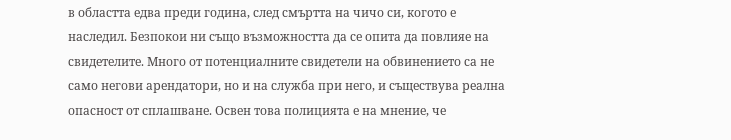в областта едва преди година, след смъртта на чичо си, когото е наследил. Безпокои ни също възможността да се опита да повлияе на свидетелите. Много от потенциалните свидетели на обвинението са не само негови арендатори, но и на служба при него, и съществува реална опасност от сплашване. Освен това полицията е на мнение, че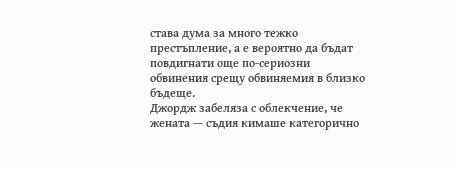става дума за много тежко престъпление, а е вероятно да бъдат повдигнати още по-сериозни обвинения срещу обвиняемия в близко бъдеще.
Джордж забеляза с облекчение, че жената — съдия кимаше категорично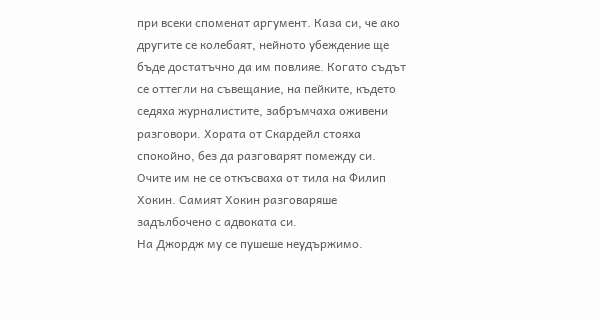при всеки споменат аргумент. Каза си, че ако другите се колебаят, нейното убеждение ще бъде достатъчно да им повлияе. Когато съдът се оттегли на съвещание, на пейките, където седяха журналистите, забръмчаха оживени разговори. Хората от Скардейл стояха спокойно, без да разговарят помежду си. Очите им не се откъсваха от тила на Филип Хокин. Самият Хокин разговаряше задълбочено с адвоката си.
На Джордж му се пушеше неудържимо.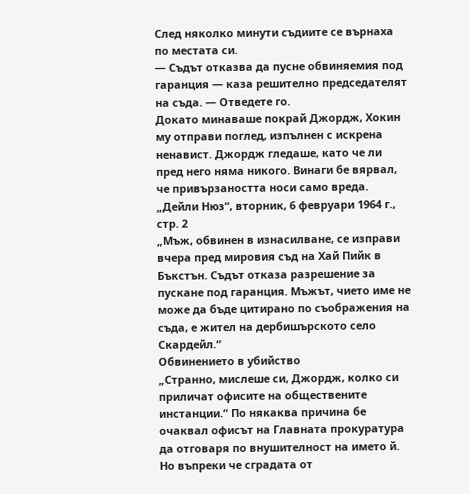След няколко минути съдиите се върнаха по местата си.
— Съдът отказва да пусне обвиняемия под гаранция — каза решително председателят на съда. — Отведете го.
Докато минаваше покрай Джордж, Хокин му отправи поглед, изпълнен с искрена ненавист. Джордж гледаше, като че ли пред него няма никого. Винаги бе вярвал, че привързаността носи само вреда.
„Дейли Нюз“, вторник, 6 февруари 1964 г., стр. 2
„Мъж, обвинен в изнасилване, се изправи вчера пред мировия съд на Хай Пийк в Бъкстън. Съдът отказа разрешение за пускане под гаранция. Мъжът, чието име не може да бъде цитирано по съображения на съда, е жител на дербишърското село Скардейл.“
Обвинението в убийство
„Странно, мислеше си, Джордж, колко си приличат офисите на обществените инстанции.“ По някаква причина бе очаквал офисът на Главната прокуратура да отговаря по внушителност на името й. Но въпреки че сградата от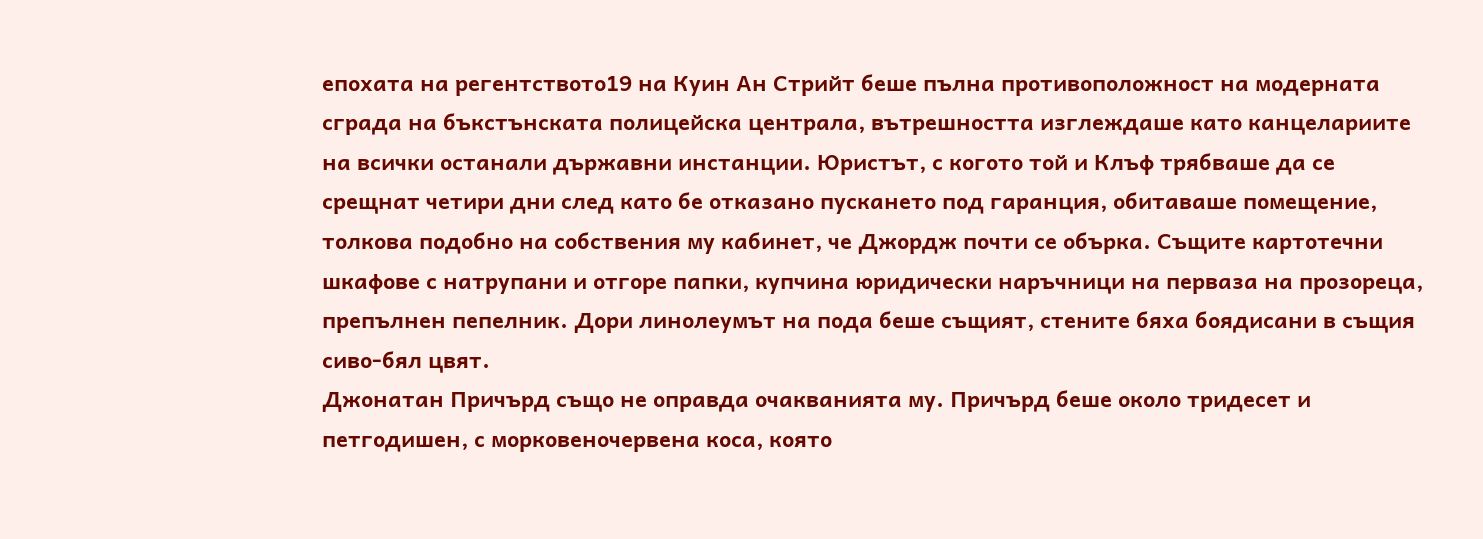епохата на регентството19 на Куин Ан Стрийт беше пълна противоположност на модерната сграда на бъкстънската полицейска централа, вътрешността изглеждаше като канцелариите на всички останали държавни инстанции. Юристът, с когото той и Клъф трябваше да се срещнат четири дни след като бе отказано пускането под гаранция, обитаваше помещение, толкова подобно на собствения му кабинет, че Джордж почти се обърка. Същите картотечни шкафове с натрупани и отгоре папки, купчина юридически наръчници на перваза на прозореца, препълнен пепелник. Дори линолеумът на пода беше същият, стените бяха боядисани в същия сиво-бял цвят.
Джонатан Причърд също не оправда очакванията му. Причърд беше около тридесет и петгодишен, с морковеночервена коса, която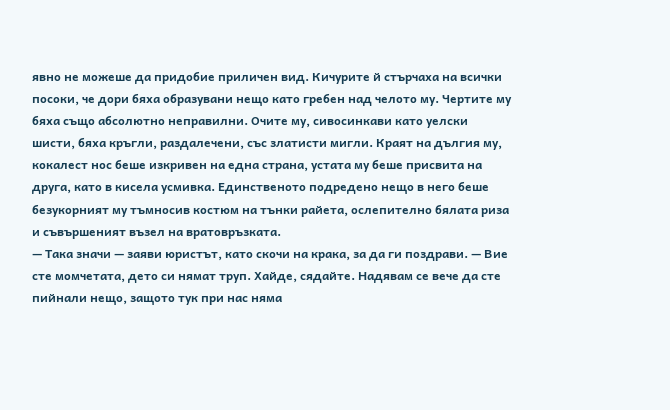явно не можеше да придобие приличен вид. Кичурите й стърчаха на всички посоки, че дори бяха образувани нещо като гребен над челото му. Чертите му бяха също абсолютно неправилни. Очите му, сивосинкави като уелски шисти, бяха кръгли, раздалечени, със златисти мигли. Краят на дългия му, кокалест нос беше изкривен на една страна, устата му беше присвита на друга, като в кисела усмивка. Единственото подредено нещо в него беше безукорният му тъмносив костюм на тънки райета, ослепително бялата риза и съвършеният възел на вратовръзката.
— Така значи — заяви юристът, като скочи на крака, за да ги поздрави. — Вие сте момчетата, дето си нямат труп. Хайде, сядайте. Надявам се вече да сте пийнали нещо, защото тук при нас няма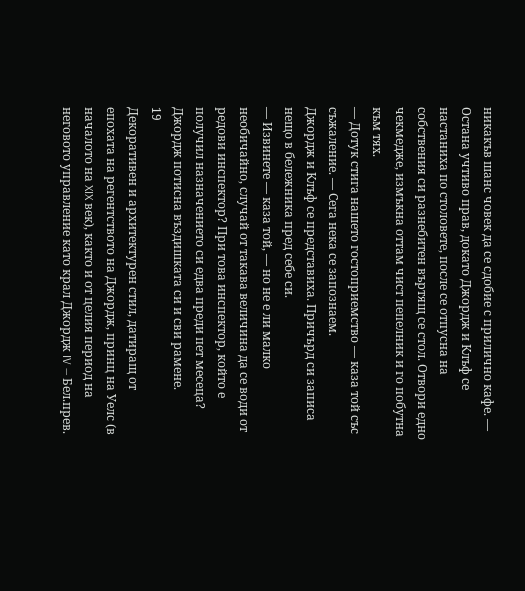никакъв шанс човек да се сдобие с прилично кафе. — Остана учтиво прав, докато Джордж и Клъф се настаниха по столовете, после се отпусна на собствения си разнебитен въртящ се стол. Отвори едно чекмедже, измъкна оттам чист пепелник и го побутна към тях.
— Дотук стига нашето гостоприемство — каза той със съжаление. — Сега нека се запознаем.
Джордж и Клъф се представиха. Причърд си записа нещо в бележника пред себе си.
— Извинете — каза той, — но не е ли малко необичайно, случай от такава величина да се води от редови инспектор? При това инспектор, който е получил назначението си едва преди пет месеца?
Джордж потисна въздишката си и сви рамене.
19
Декоративен и архитектурен стил, датиращ от епохата на регентството на Джордж, принц на Уелс (в началото на XIX век), както и от целия период на неговото управление като крал Джордж IV — Бел.прев.